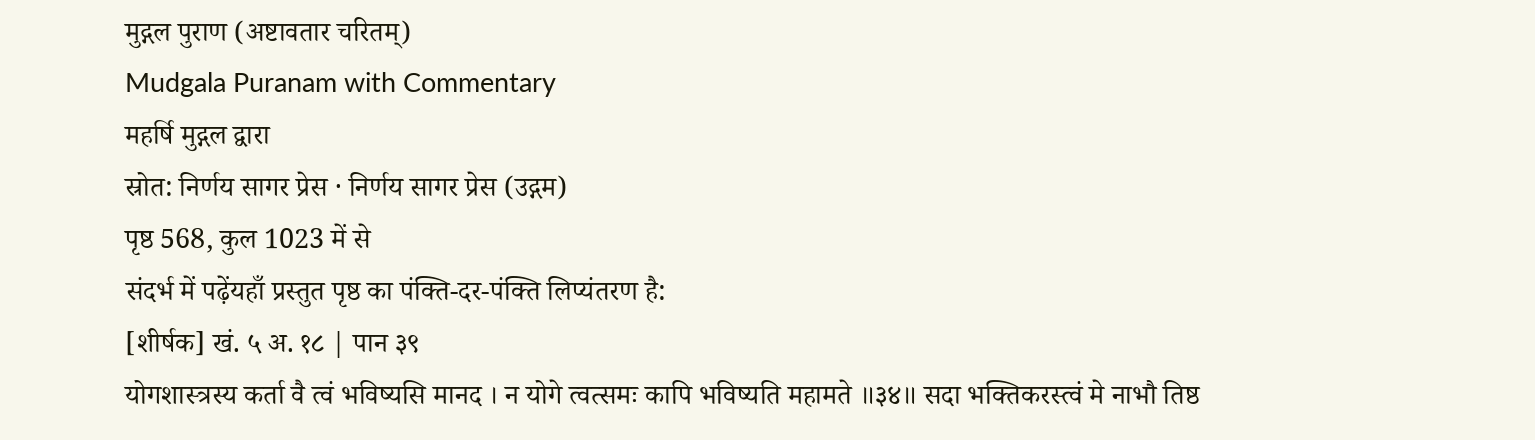मुद्गल पुराण (अष्टावतार चरितम्)
Mudgala Puranam with Commentary
महर्षि मुद्गल द्वारा
स्रोत: निर्णय सागर प्रेस · निर्णय सागर प्रेस (उद्गम)
पृष्ठ 568, कुल 1023 में से
संदर्भ में पढ़ेंयहाँ प्रस्तुत पृष्ठ का पंक्ति-दर-पंक्ति लिप्यंतरण है:
[शीर्षक] खं. ५ अ. १८ | पान ३९
योगशास्त्रस्य कर्ता वै त्वं भविष्यसि मानद । न योगे त्वत्समः कापि भविष्यति महामते ॥३४॥ सदा भक्तिकरस्त्वं मे नाभौ तिष्ठ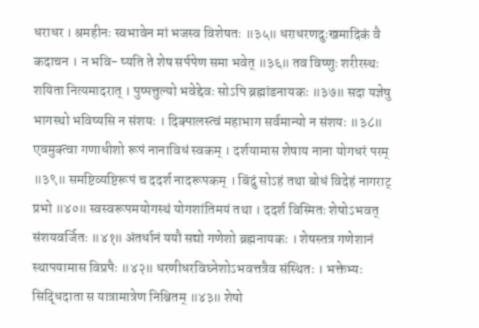धराधर । श्रमहीनः स्वभावेन मां भजस्व विशेषतः ॥३५॥ धराधरणदुःखमादिकं वै कदाचन । न भवि- ष्यति ते शेष सर्पपेण समा भवेत् ॥३६॥ तव विष्णुः शरीरस्थः शयिता नित्यमादरात् । पुष्पत्तुल्यो भवेद्देवः सोऽपि ब्रह्मांडनायकः ॥३७॥ सदा यज्ञेषु भागस्थो भविष्यसि न संशयः । दिक्पालस्त्वं महाभाग सर्वमान्यो न संशयः ॥३८॥ एवमुक्त्वा गणाधीशो रूपं नानाविधं स्वकम् । दर्शयामास शेषाय नाना योगधरं परम् ॥३९॥ समष्टिव्यष्टिरूपं च ददर्श नादरूपकम् । बिंदुं सोऽहं तथा बोधं विदेहं नागराट् प्रभो ॥४०॥ स्वस्वरूपमयोगस्थं योगशांतिमयं तथा । ददर्श विस्मितः शेषोऽभवत् संशयवर्जितः ॥४१॥ अंतर्धानं ययौ सद्यो गणेशो ब्रह्मनायकः । शेषस्तत्र गणेशानं स्थापयामास विप्रपैः ॥४२॥ धरणीधरविघ्नेशोऽभवत्तत्रैव संस्थितः । भक्तेभ्यः सिद्धिदाता स यात्रामात्रेण निश्चितम् ॥४३॥ शेषो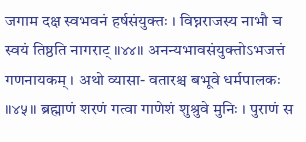जगाम दक्ष स्वभवनं हर्षसंयुक्तः । विघ्नराजस्य नाभौ च स्वयं तिष्ठति नागराट् ॥४४॥ अनन्यभावसंयुक्तोऽभजत्तं गणनायकम् । अथो व्यासा- वतारश्च बभूवे धर्मपालकः ॥४५॥ ब्रह्माणं शरणं गत्वा गाणेशं शुश्रुवे मुनिः । पुराणं स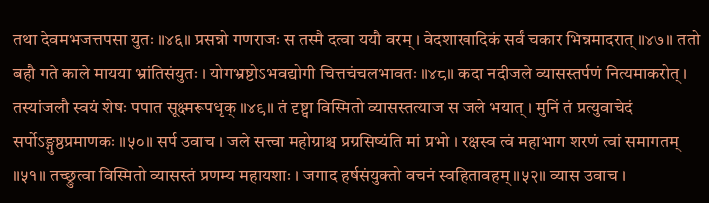तथा देवमभजत्तपसा युतः ॥४६॥ प्रसन्नो गणराजः स तस्मै दत्वा ययौ वरम् । वेदशाखादिकं सर्वं चकार भिन्नमादरात् ॥४७॥ ततो बहौ गते काले मायया भ्रांतिसंयुतः । योगभ्रष्टोऽभवद्योगी चित्तचंचलभावतः ॥४८॥ कदा नदीजले व्यासस्तर्पणं नित्यमाकरोत् । तस्यांजलौ स्वयं शेषः पपात सूक्ष्मरूपधृक् ॥४९॥ तं दृष्ट्वा विस्मितो व्यासस्तत्याज स जले भयात् । मुनिं तं प्रत्युवाचेदं सर्पोऽङ्गुष्ठप्रमाणकः ॥५०॥ सर्प उवाच । जले सत्त्वा महोग्राश्च प्रग्रसिष्यंति मां प्रभो । रक्षस्व त्वं महाभाग शरणं त्वां समागतम् ॥५१॥ तच्छ्रुत्वा विस्मितो व्यासस्तं प्रणम्य महायशाः । जगाद हर्षसंयुक्तो वचनं स्वहितावहम् ॥५२॥ व्यास उवाच ।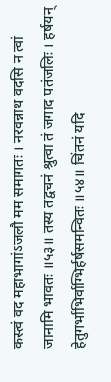कस्त्वं वद महाभागांऽजलौ मम समागतः । नरवन्नाथ वदसि न त्वां जानामि भावतः ॥५३॥ तस्य तद्वचनं श्रुत्वा तं जगाद पतंजलिः । हर्षयन् हेतुगर्भाभिर्वाग्भिर्हर्षसमन्वितः ॥५४॥ चिंतनं यदि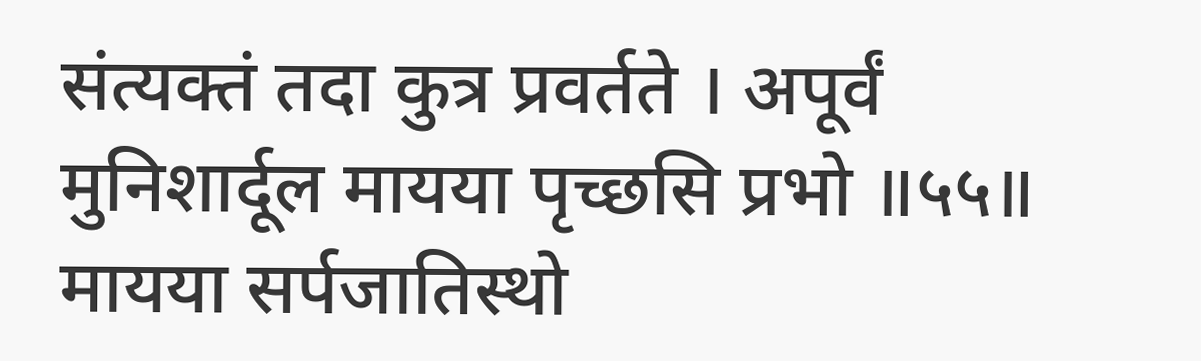संत्यक्तं तदा कुत्र प्रवर्तते । अपूर्वं मुनिशार्दूल मायया पृच्छसि प्रभो ॥५५॥ मायया सर्पजातिस्थो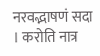नरवद्भाषणं सदा । करोति नात्र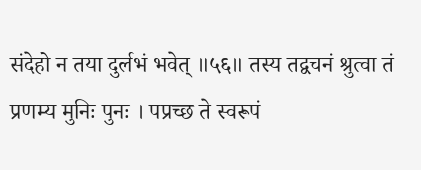संदेहो न तया दुर्लभं भवेत् ॥५६॥ तस्य तद्वचनं श्रुत्वा तं प्रणम्य मुनिः पुनः । पप्रच्छ ते स्वरूपं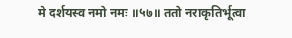मे दर्शयस्व नमो नमः ॥५७॥ ततो नराकृतिर्भूत्वा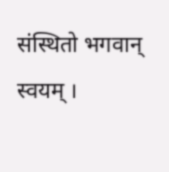संस्थितो भगवान् स्वयम् ।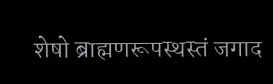शेषो ब्राह्मणरूपस्थस्तं जगाद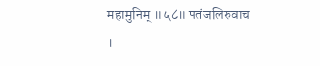महामुनिम् ॥५८॥ पतंजलिरुवाच ।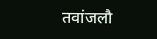तवांजलौ